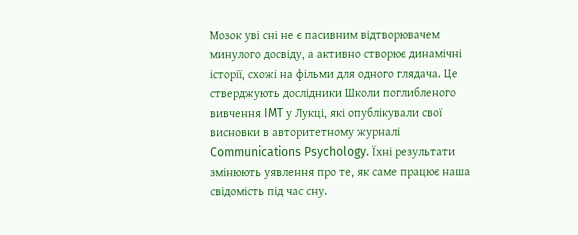Мозок уві сні не є пасивним відтворювачем минулого досвіду, а активно створює динамічні історії, схожі на фільми для одного глядача. Це стверджують дослідники Школи поглибленого вивчення IMT у Лукці, які опублікували свої висновки в авторитетному журналі Communications Psychology. Їхні результати змінюють уявлення про те, як саме працює наша свідомість під час сну.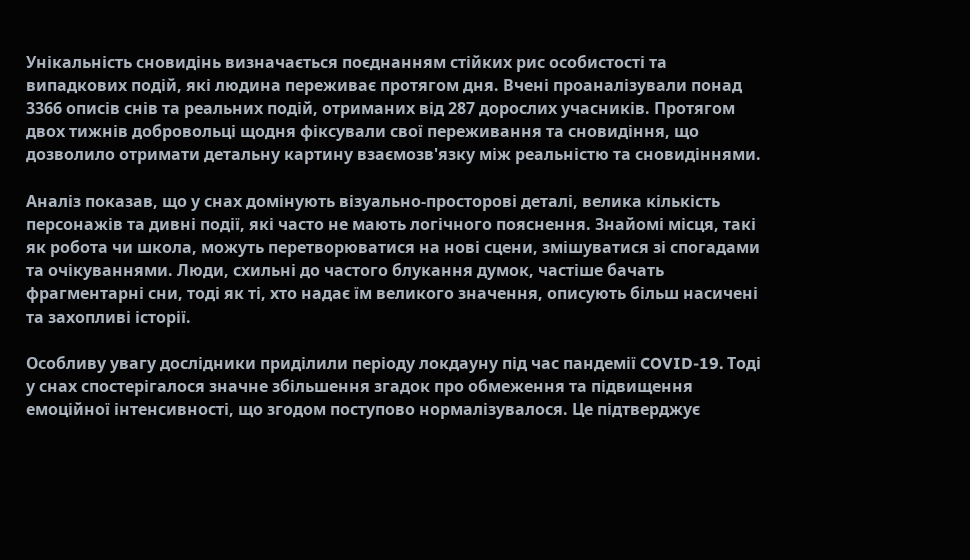Унікальність сновидінь визначається поєднанням стійких рис особистості та випадкових подій, які людина переживає протягом дня. Вчені проаналізували понад 3366 описів снів та реальних подій, отриманих від 287 дорослих учасників. Протягом двох тижнів добровольці щодня фіксували свої переживання та сновидіння, що дозволило отримати детальну картину взаємозв'язку між реальністю та сновидіннями.

Аналіз показав, що у снах домінують візуально-просторові деталі, велика кількість персонажів та дивні події, які часто не мають логічного пояснення. Знайомі місця, такі як робота чи школа, можуть перетворюватися на нові сцени, змішуватися зі спогадами та очікуваннями. Люди, схильні до частого блукання думок, частіше бачать фрагментарні сни, тоді як ті, хто надає їм великого значення, описують більш насичені та захопливі історії.

Особливу увагу дослідники приділили періоду локдауну під час пандемії COVID-19. Тоді у снах спостерігалося значне збільшення згадок про обмеження та підвищення емоційної інтенсивності, що згодом поступово нормалізувалося. Це підтверджує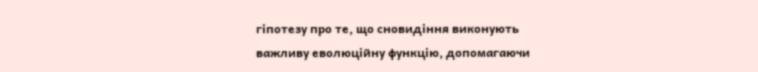гіпотезу про те, що сновидіння виконують важливу еволюційну функцію, допомагаючи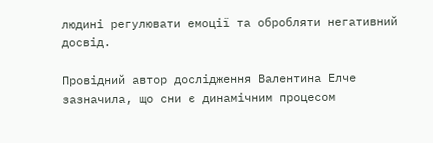людині регулювати емоції та обробляти негативний досвід.

Провідний автор дослідження Валентина Елче зазначила, що сни є динамічним процесом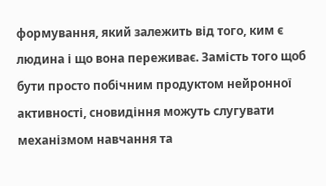формування, який залежить від того, ким є людина і що вона переживає. Замість того щоб бути просто побічним продуктом нейронної активності, сновидіння можуть слугувати механізмом навчання та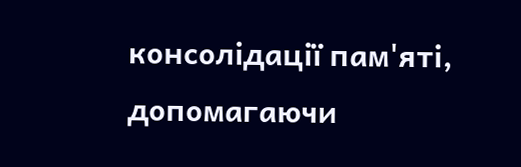консолідації пам'яті, допомагаючи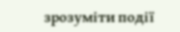зрозуміти події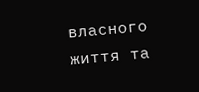власного життя та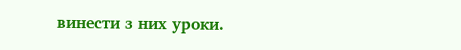винести з них уроки.